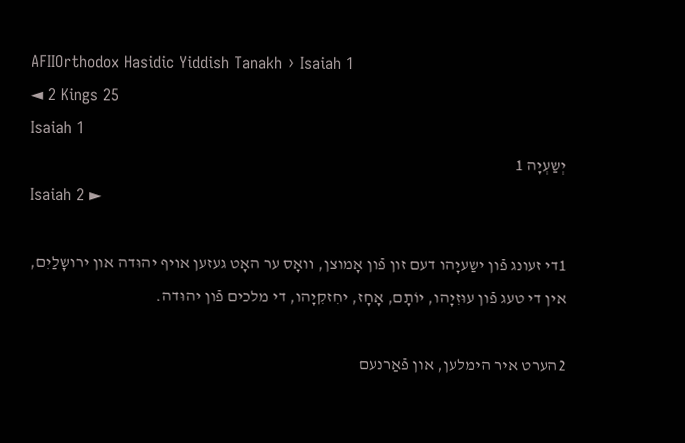AFIIOrthodox Hasidic Yiddish Tanakh › Isaiah 1
◄ 2 Kings 25
Isaiah 1
יְשַעְיָה 1
Isaiah 2 ►

1די זעונג פֿון ישַעיָהו דעם זון פֿון אָמוצן, װאָס ער האָט געזען אױף יהוּדה און ירושָלַיִם, אין די טעג פֿון עוּזִיָהו, יוֹתָם, אָחָז, יחִזקִיָהו, די מלכים פֿון יהוּדה.

2הערט איר הימלען, און פֿאַרנעם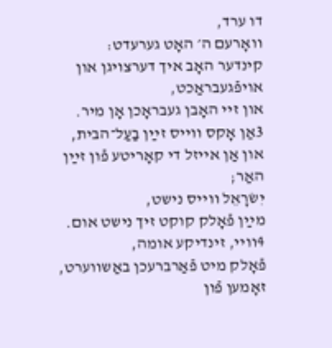דו ערד,
װאָרעם ה׳ האָט גערעדט:
קינדער האָב איך דערצױגן און אױפֿגעבראַכט,
און זײ האָבן געבראָכן אָן מיר.
3אַן אָקס װײס זײַן בַעַל־הבית,
און אַן אײזל די קאָריטע פֿון זײַן האַר;
יִשׂרָאֵל װײס נישט,
מײַן פֿאָלק קוקט זיך נישט אום.
4װײ, זינדיקע אומה,
פֿאָלק מיט פֿאַרברעכן באַשװערט,
זאָמען פֿון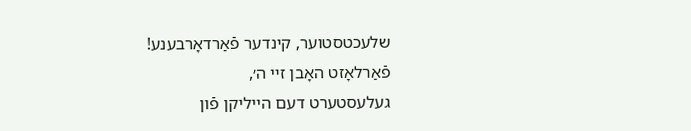שלעכטסטוער, קינדער פֿאַרדאָרבענע!
פֿאַרלאָזט האָבן זײ ה׳,
געלעסטערט דעם הײליקן פֿון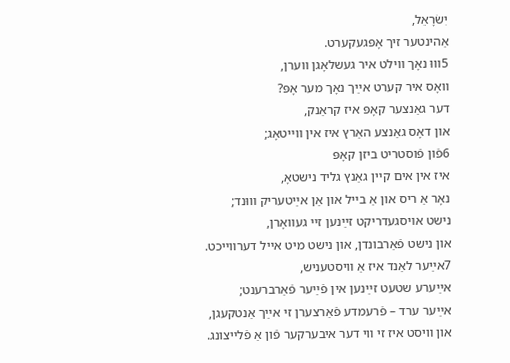יִשׂרָאֵל,
אַהינטער זיך אָפּגעקערט.
5װוּ נאָך װילט איר געשלאָגן װערן,
װאָס איר קערט אײַך נאָך מער אָפּ?
דער גאַנצער קאָפּ איז קראַנק,
און דאָס גאַנצע האַרץ איז אין װײטאָג;
6פֿון פֿוסטריט ביזן קאָפּ
איז אין אים קײן גאַנץ גליד נישטאָ,
נאָר אַ ריס און אַ בײל און אַן אײַטעריק װוּנד;
נישט אױסגעדריקט זײַנען זײ געװאָרן,
און נישט פֿאַרבונדן, און נישט מיט אײל דערװײכט.
7אײַער לאַנד איז אַ װיסטעניש,
אײַערע שטעט זײַנען אין פֿײַער פֿאַרברענט;
אײַער ערד – פֿרעמדע פֿאַרצערן זי אײַך אַנטקעגן,
און װיסט איז זי װי דער איבערקער פֿון אַ פֿלײצונג.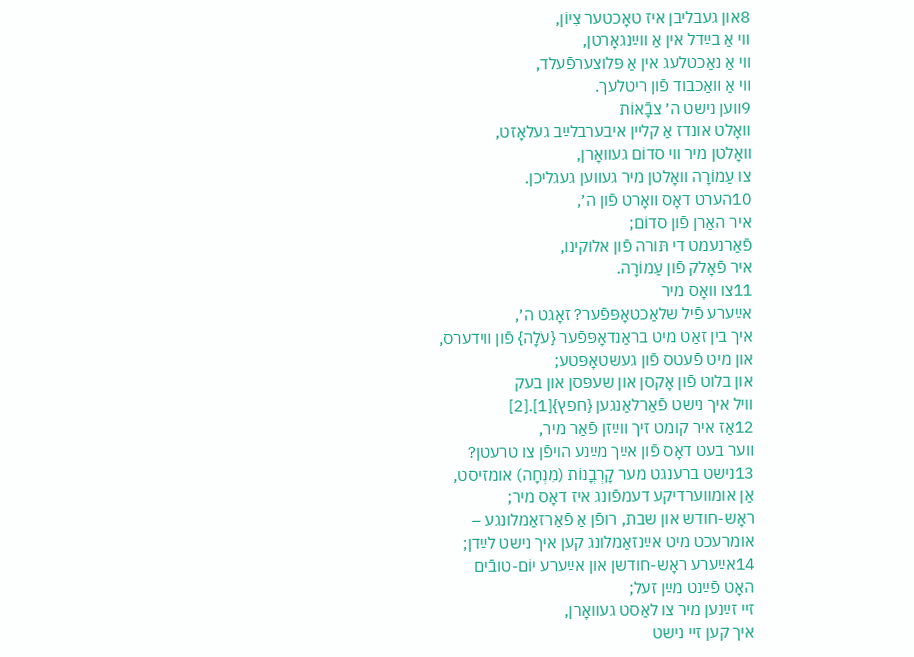8און געבליבן איז טאָכטער צִיוֹן,
װי אַ בײַדל אין אַ װײַנגאָרטן,
װי אַ נאַכטלעג אין אַ פּלוצערפֿעלד,
װי אַ װאַכבוד פֿון ריטלעך.
9װען נישט ה׳ צבָֿאוֹת
װאָלט אונדז אַ קלײן איבערבלײַב געלאָזט,
װאָלטן מיר װי סדוֹם געװאָרן,
צו עַמוֹרָה װאָלטן מיר געװען געגליכן.
10הערט דאָס װאָרט פֿון ה׳,
איר האַרן פֿון סדוֹם;
פֿאַרנעמט די תּורה פֿון אלוקינו,
איר פֿאָלק פֿון עַמוֹרָה.
11צו װאָס מיר
אײַערע פֿיל שלאַכטאָפּפֿער? זאָגט ה׳,
איך בין זאַט מיט בראַנדאָפּפֿער {עֹלָה} פֿון װידערס,
און מיט פֿעטס פֿון געשטאָפּטע;
און בלוט פֿון אָקסן און שעפּסן און בעק
װיל איך נישט פֿאַרלאַנגען {חפץ}[1].[2]
12אַז איר קומט זיך װײַזן פֿאַר מיר,
װער בעט דאָס פֿון אײַך מײַנע הױפֿן צו טרעטן?
13נישט ברענגט מער קָרְבֳנוֹת (מִנְחָה) אומזיסט,
אַן אומװערדיקע דעמפֿונג איז דאָס מיר;
ראָש-חודש און שבת, רופֿן אַ פֿאַרזאַמלונגע –
אומרעכט מיט אײַנזאַמלונג קען איך נישט לײַדן;
14אײַערע ראָש-חודשן און אײַערע יוֹם-טובֿים
האָט פֿײַנט מײַן זעל;
זײ זײַנען מיר צו לאַסט געװאָרן,
איך קען זײ נישט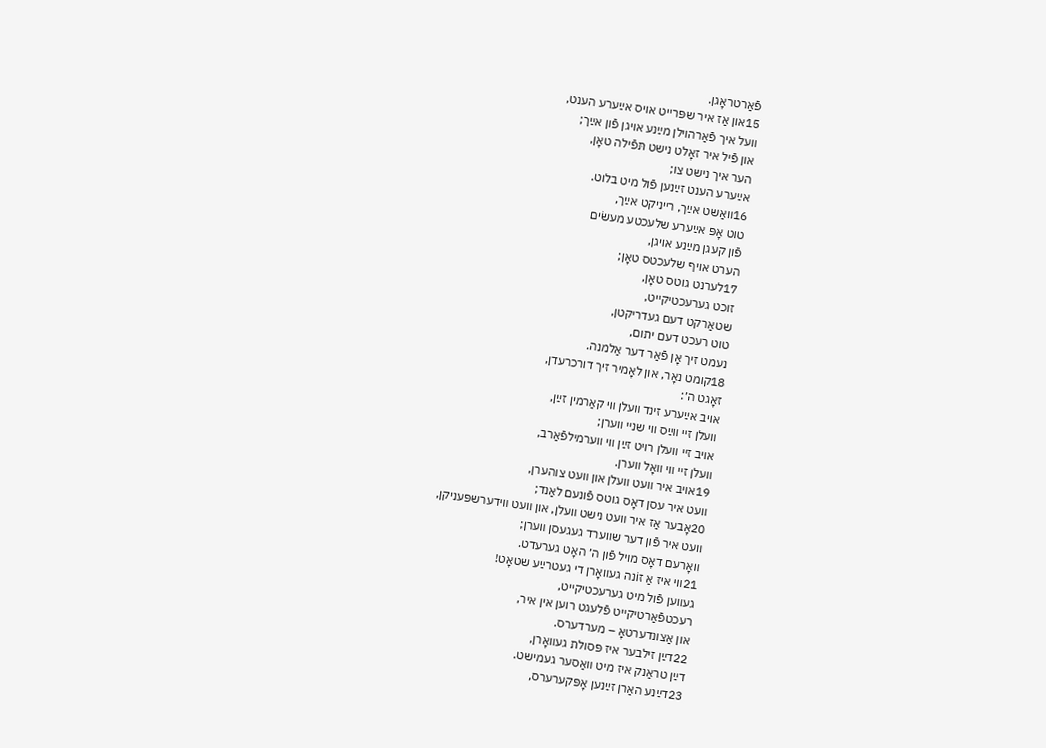פֿאַרטראָגן.
15און אַז איר שפּרײט אױס אײַערע הענט,
װעל איך פֿאַרהױלן מײַנע אױגן פֿון אײַך;
און פֿיל איר זאָלט נישט תּפֿילה טאָן,
הער איך נישט צו;
אײַערע הענט זײַנען פֿול מיט בלוט.
16װאַשט אײַך, רײניקט אײַך,
טוט אָפּ אײַערע שלעכטע מעשׂים
פֿון קעגן מײַנע אױגן,
הערט אױף שלעכטס טאָן;
17לערנט גוטס טאָן,
זוכט גערעכטיקײט,
שטאַרקט דעם געדריקטן,
טוט רעכט דעם יתום,
נעמט זיך אָן פֿאַר דער אַלמנה.
18קומט נאָר, און לאָמיר זיך דורכרעדן,
זאָגט ה׳:
אױב אײַערע זינד װעלן װי קאַרמין זײַן,
װעלן זײ װײַס װי שנײ װערן;
אױב זײ װעלן רױט זײַן װי װערמילפֿאַרב,
װעלן זײ װי װאָל װערן.
19אױב איר װעט װעלן און װעט צוהערן,
װעט איר עסן דאָס גוטס פֿונעם לאַנד;
20אָבער אַז איר װעט נישט װעלן, און װעט װידערשפּעניקן,
װעט איר פֿון דער שװערד געגעסן װערן;
װאָרעם דאָס מױל פֿון ה׳ האָט גערעדט.
21װי איז אַ זוֹנה געװאָרן די געטרײַע שטאָט!
געװען פֿול מיט גערעכטיקײט,
רעכטפֿאַרטיקײט פֿלעגט רוען אין איר,
און אַצונדערטאָ – מערדערס.
22דײַן זילבער איז פּסולת געװאָרן,
דײַן טראַנק איז מיט װאַסער געמישט.
23דײַנע האַרן זײַנען אָפּקערערס,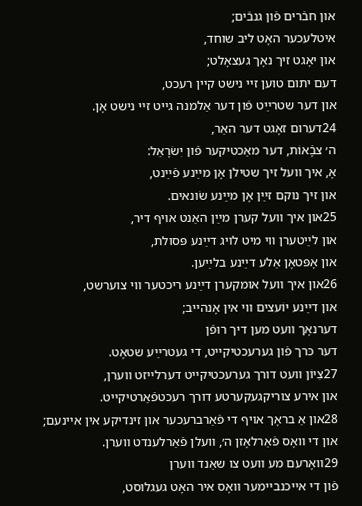און חבֿרים פֿון גנבֿים;
איטלעכער האָט ליב שוחד,
און יאָגט זיך נאָך געצאָלט;
דעם יתום טוען זײ נישט קײן רעכט,
און דער שטרײַט פֿון דער אַלמנה גײט זײ נישט אָן.
24דערום זאָגט דער האַר,
ה׳ צבָֿאוֹת, דער מאַכטיקער פֿון יִשׂרָאֵל:
אָ, איך װעל זיך שטילן אָן מײַנע פֿײַנט,
און זיך נוקם זײַן אָן מײַנע שׂונאים.
25און איך װעל קערן מײַן האַנט אױף דיר,
און לײַטערן װי מיט לױג דײַנע פּסולת,
און אָפּטאָן אַלע דײַנע בלײַען.
26און איך װעל אומקערן דײַנע ריכטער װי צוערשט,
און דײַנע יוֹעצים װי אין אָנהײב;
דערנאָך װעט מען דיך רופֿן
דער כּרך פֿון גערעכטיקײט, די געטרײַע שטאָט.
27צִיוֹן װעט דורך גערעכטיקײט דערלײזט װערן,
און אירע צוריקגעקערטע דורך רעכטפֿאַרטיקײט.
28און אַ בראָך אױף די פֿאַרברעכער און זינדיקע אין אײנעם;
און די װאָס פֿאַרלאָזן ה׳, װעלן פֿאַרלענדט װערן.
29װאָרעם מע װעט צו שאַנד װערן
פֿון די אײכנבײמער װאָס איר האָט געגלוסט,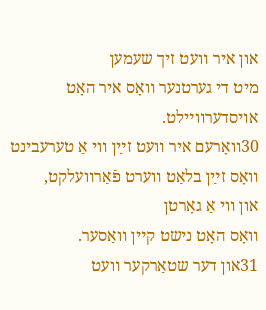און איר װעט זיך שעמען
מיט די גערטנער װאָס איר האָט אױסדערװײלט.
30װאָרעם איר װעט זײַן װי אַ טערעבינט
װאָס זײַן בלאַט װערט פֿאַרװעלקט,
און װי אַ גאָרטן
װאָס האָט נישט קײן װאַסער.
31און דער שטאַרקער װעט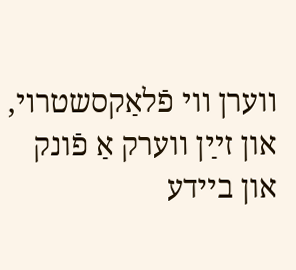װערן װי פֿלאַקסשטרױ,
און זײַן װערק אַ פֿונק
און בײדע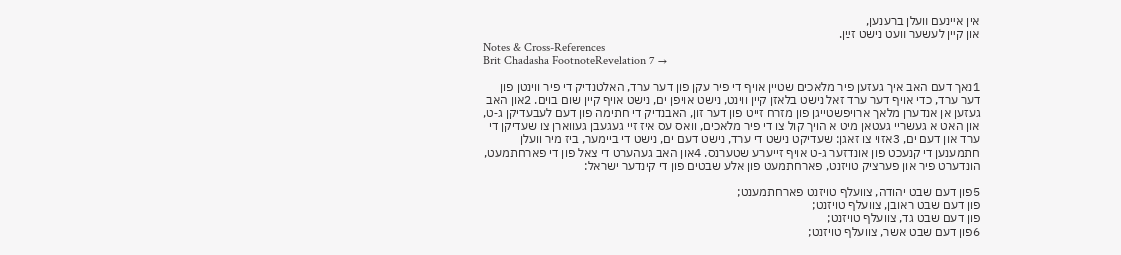אין אײנעם װעלן ברענען,
און קײן לעשער װעט נישט זײַן.
Notes & Cross-References
Brit Chadasha FootnoteRevelation 7 →

1נאך דעם האב איך געזען פיר מלאכים שטיין אויף די פיר עקן פון דער ערד, האלטנדיק די פיר ווינטן פון דער ערד, כדי אויף דער ערד זאל נישט בלאזן קיין ווינט, נישט אויפן ים, נישט אויף קיין שום בוים. 2און האב געזען אן אנדערן מלאך ארויפשטייגן פון מזרח זייט פון דער זון, האבנדיק די חתימה פון דעם לעבעדיקן ג‑ט, און האט א געשריי געטאן מיט א הויך קול צו די פיר מלאכים, וואס עס איז זיי געגעבן געווארן צו שעדיקן די ערד און דעם ים, 3אזוי צו זאגן: שעדיקט נישט די ערד, נישט דעם ים, נישט די ביימער, ביז מיר וועלן חתמענען די קנעכט פון אונדזער ג‑ט אויף זייערע שטערנס. 4און האב געהערט די צאל פון די פארחתמעט, הונדערט פיר און פערציק טויזנט, פארחתמעט פון אלע שבטים פון די קינדער ישראל:

5פון דעם שבט יהודה, צוועלף טויזנט פארחתמענט;
פון דעם שבט ראובן, צוועלף טויזנט;
פון דעם שבט גד, צוועלף טויזנט;
6פון דעם שבט אשר, צוועלף טויזנט;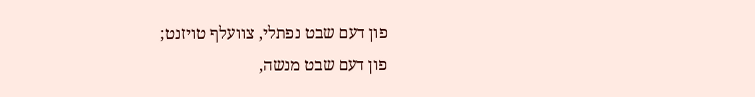פון דעם שבט נפתלי, צוועלף טויזנט;
פון דעם שבט מנשה,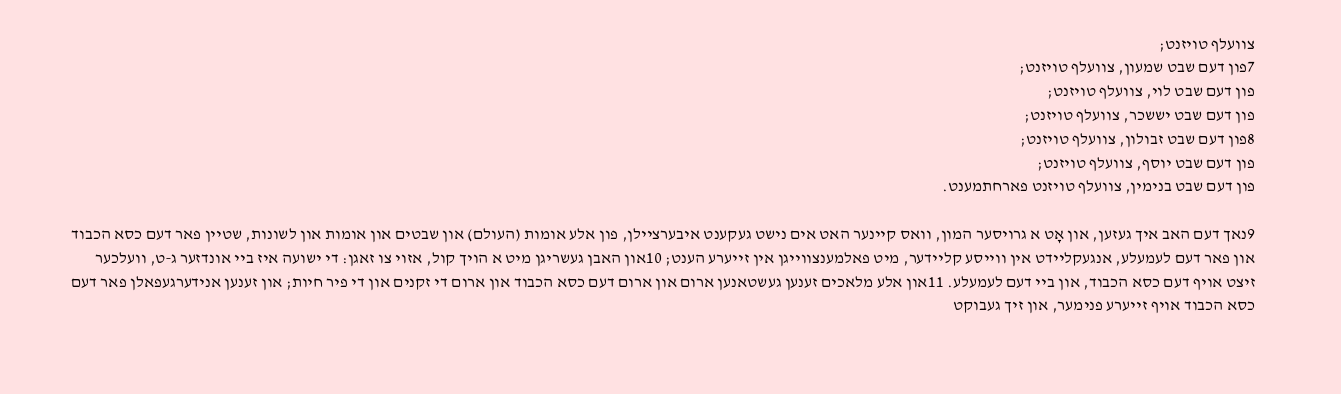צוועלף טויזנט;
7פון דעם שבט שמעון, צוועלף טויזנט;
פון דעם שבט לוי, צוועלף טויזנט;
פון דעם שבט יששכר, צוועלף טויזנט;
8פון דעם שבט זבולון, צוועלף טויזנט;
פון דעם שבט יוסף, צוועלף טויזנט;
פון דעם שבט בנימין, צוועלף טויזנט פארחתמענט.

9נאך דעם האב איך געזען, און אָט א גרויסער המון, וואס קיינער האט אים נישט געקענט איבערציילן, פון אלע אומות (העולם) און שבטים און אומות און לשונות, שטיין פאר דעם כסא הכבוד און פאר דעם לעמעלע, אנגעקליידט אין ווייסע קליידער, מיט פאלמענצווייגן אין זייערע הענט; 10און האבן געשריגן מיט א הויך קול, אזוי צו זאגן: די ישועה איז ביי אונדזער ג‑ט, וועלכער זיצט אויף דעם כסא הכבוד, און ביי דעם לעמעלע. 11און אלע מלאכים זענען געשטאנען ארום און ארום דעם כסא הכבוד און ארום די זקנים און די פיר חיות; און זענען אנידערגעפאלן פאר דעם כסא הכבוד אויף זייערע פנימער, און זיך געבוקט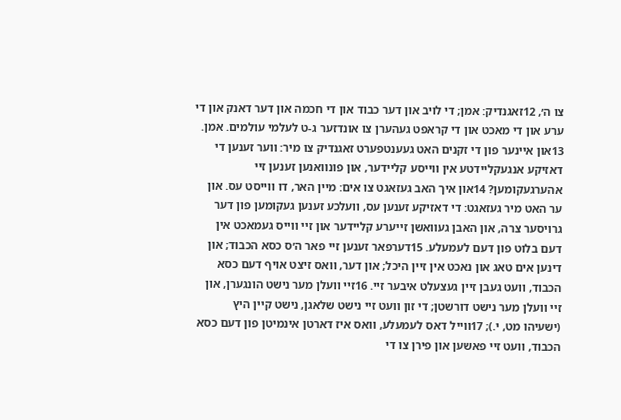צו ה׳, 12זאגנדיק: אמן; די לויב און דער כבוד און די חכמה און דער דאנק און די ערע און די מאכט און די קראפט געהערן צו אונדזער ג‑ט לעלמי עולמים. אמן. 13און איינער פון די זקנים האט געענטפערט זאגנדיק צו מיר: ווער זענען די דאזיקע אנגעקליידטע אין ווייסע קליידער, און פונוואנען זענען זיי אהערגעקומען? 14און איך האב געזאגט צו אים: מיין האר, דו ווייסט עס. און ער האט מיר געזאגט: די דאזיקע זענען עס, וועלכע זענען געקומען פון דער גרויסער צרה, און האבן געוואשן זייערע קליידער און זיי ווייס געמאכט אין דעם בלוט פון דעם לעמעלע. 15דערפאר זענען זיי פאר ה׳ס כסא הכבוד; און דינען אים טאג און נאכט אין זיין היכל; און דער, וואס זיצט אויף דעם כסא הכבוד, וועט געבן זיין געצעלט איבער זיי. 16זיי וועלן מער נישט הונגערן, און זיי וועלן מער נישט דורשטן; די זון וועט זיי נישט שלאגן, נישט קיין היץ (ישעיהו מט, י.); 17ווייל דאס לעמעלע, וואס איז דארטן אינמיטן פון דעם כסא הכבוד, וועט זיי פאשען און פירן צו די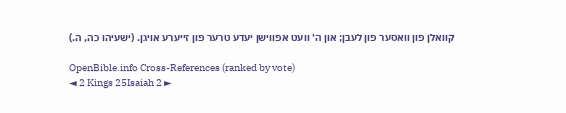קוואלן פון וואסער פון לעבן; און ה׳ וועט אפווישן יעדע טרער פון זייערע אויגן. (ישעיהו כה, ה.)

OpenBible.info Cross-References (ranked by vote)
◄ 2 Kings 25Isaiah 2 ►